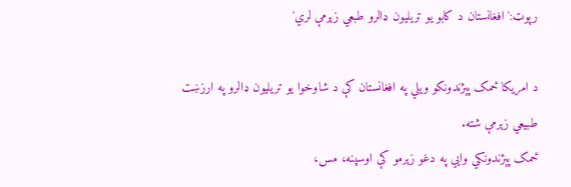رپوټ:'افغانستان د کابو يو تريليون ډالرو طبعي زېرمې لري'

د امريکا ځمک پېژندونکو ویلي په افغانستان کې د شاوخوا يو تريليون ډالرو په ارزښت طبيعي زېرمې شته.
ځمک پېژندونکي وايي په دغو زېرمو کې اوسپنه، مس،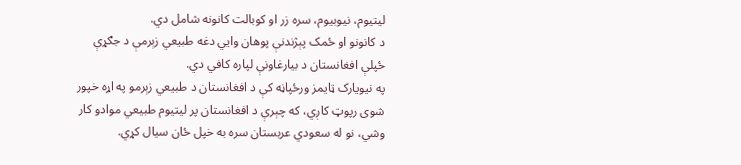ليتيوم، نیوبیوم، سره زر او کوبالت کانونه شامل دي.
د کانونو او ځمک پېژندنې پوهان وايي دغه طبيعي زېرمې د جګړې ځپلې افغانستان د بيارغاونې لپاره کافي دي.
په نيويارک ټايمز ورځپاڼه کې د افغانستان د طبيعي زېرمو په اړه خپور شوی رپوټ کاږي، که چېرې د افغانستان پر ليتيوم طبيعي موادو کار وشي، نو له سعودي عربستان سره به خپل ځان سيال کړي.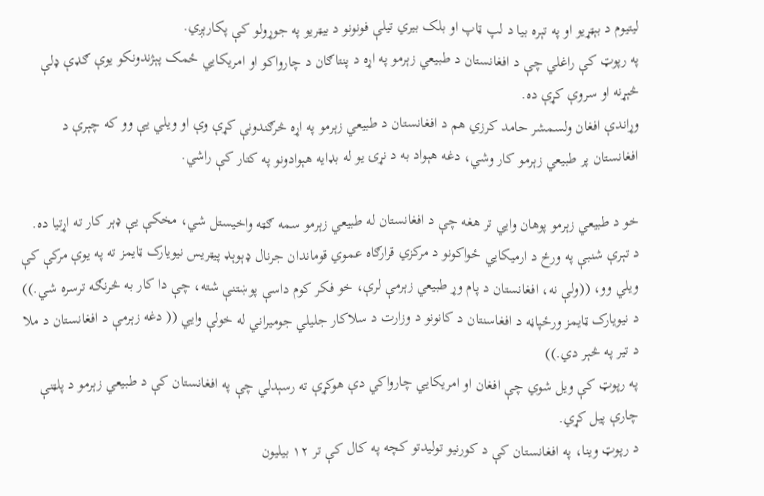ليتيوم د بېټړيو او په تېره بيا د لپ ټاپ او بلک بيري تيلې فونونو د بيټريو په جوړولو کې پکارېږي.
په رپوټ کې راغلي چې د افغانستان د طبيعي زېرمو په اړه د پنتاګان د چارواکو او امريکايي ځمک پېژندونکو يوې ګډې ډلې څېړنه او سروې کړې ده.
وړاندې افغان ولسمشر حامد کرزي هم د افغانستان د طبيعي زېرمو په اړه څرګندونې کړې وې او ويلي يې وو که چېرې د افغانستان پر طبيعي زېرمو کار وشي، دغه هېواد به د نړۍ يو له بډايه هېوادونو په کتار کې راشي.

خو د طبيعي زېرمو پوهان وايي تر هغه چې د افغانستان له طبیعي زېرمو سمه ګټه واخيستل شي، مخکې يې ډېر کار ته اړتیا ده.
د تېرې شنبې په ورځ د ارميکايي ځواکونو د مرکزي قرارګاه عموي قوماندان جرنال ډېوېډ پيټريس نیويارک ټایمز ته په يوې مرکې کې ويلي وو، ((ولې نه، افغانستان د پام وړ طبيعي زېرمې لرې، خو فکر کوم داسې پوښتنې شته، چې دا کار به څرنګه ترسره شي.))
د نيويارک ټايمز ورځپاڼه د افغاسنتان د کانونو د وزارت د سلاکار جليلي جوميراني له خولې وايي (( دغه زېرمې د افغانستان د ملا د تير په څېر دي.))
په رپوټ کې ويل شوي چې افغان او امريکايي چارواکي دې هوکړې ته رسېدلي چې په افغانستان کې د طبيعي زېرمو د پلټنې چارې پيل کړي.
د رپوټ وينا، په افغانستان کې د کورنيو توليدتو کچه په کال کې تر ۱۲ بيليون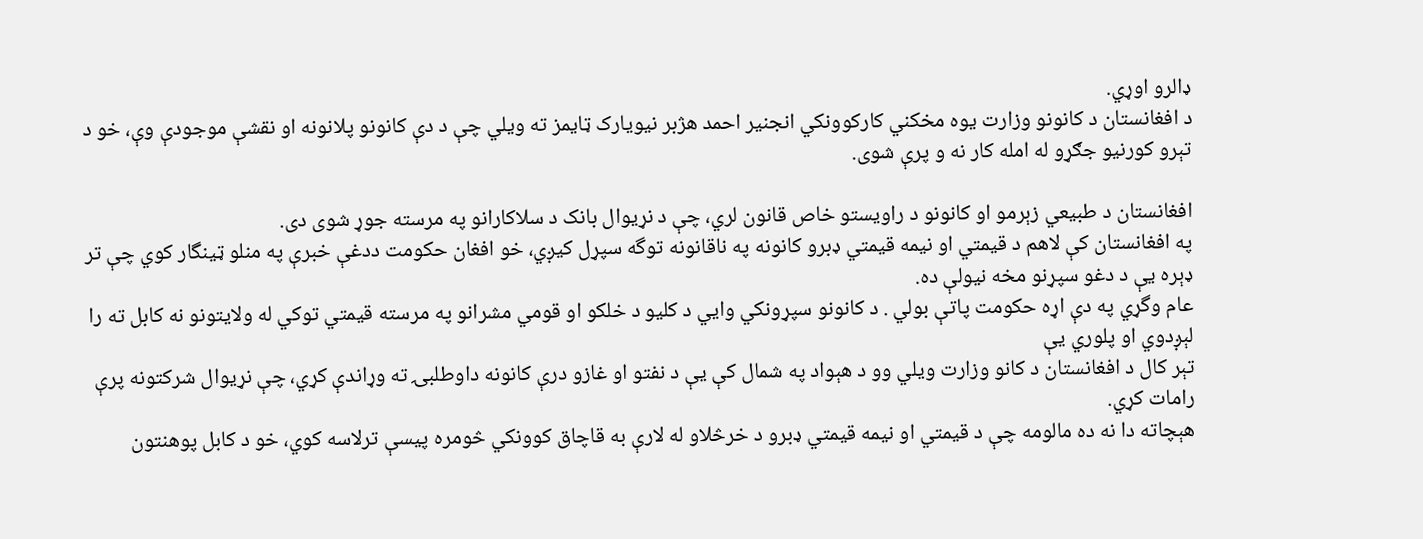ډالرو اوړي.
د افغانستان د کانونو وزارت یوه مخکني کارکوونکي انجنیر احمد هژبر نیویارک ټایمز ته ویلي چې د دې کانونو پلانونه او نقشې موجودې وې، خو د تېرو کورنيو جګړو له امله کار نه و پرې شوی.

افغانستان د طبيعي زېرمو او کانونو د راویستو خاص قانون لري، چې د نړيوال بانک د سلاکارانو په مرسته جوړ شوی دی.
په افغانستان کې لاهم د قيمتي او نيمه قيمتي ډبرو کانونه په ناقانونه توگه سپړل کيږي، خو افغان حکومت ددغې خبرې په منلو ټينگار کوي چې تر ډېره يې د دغو سپړنو مخه نيولې ده.
عام وگړي په دې اړه حکومت پاتې بولي . د کانونو سپړونکي وايي د کليو د خلکو او قومي مشرانو په مرسته قيمتي توکي له ولايتونو نه کابل ته را لېږدوي او پلوري يې
تېر کال د افغانستان د کانو وزارت ويلي وو د هېواد په شمال کې يې د نفتو او غازو درې کانونه داوطلبۍ ته وړاندې کړي، چې نړيوال شرکتونه پرې رامات کړي.
هېچاته دا نه ده مالومه چې د قيمتي او نيمه قيمتي ډبرو د خرڅلاو له لارې به قاچاق کوونکي څومره پيسې ترلاسه کوي، خو د کابل پوهنتون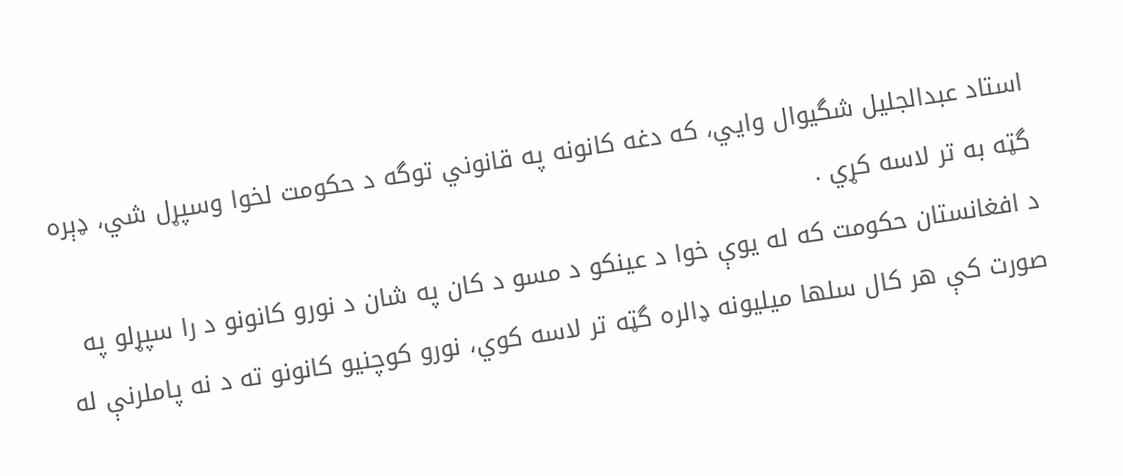استاد عبدالجليل شگيوال وايي، که دغه کانونه په قانوني توگه د حکومت لخوا وسپړل شي، ډېره گټه به تر لاسه کړي .
د افغانستان حکومت که له يوې خوا د عينکو د مسو د کان په شان د نورو کانونو د را سپړلو په صورت کې هر کال سلها ميليونه ډالره گټه تر لاسه کوي، نورو کوچنيو کانونو ته د نه پاملرنې له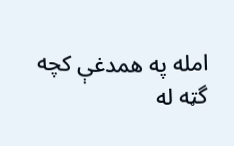امله په همدغې کچه گټه له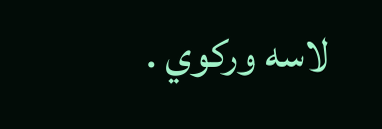لاسه ورکوي .